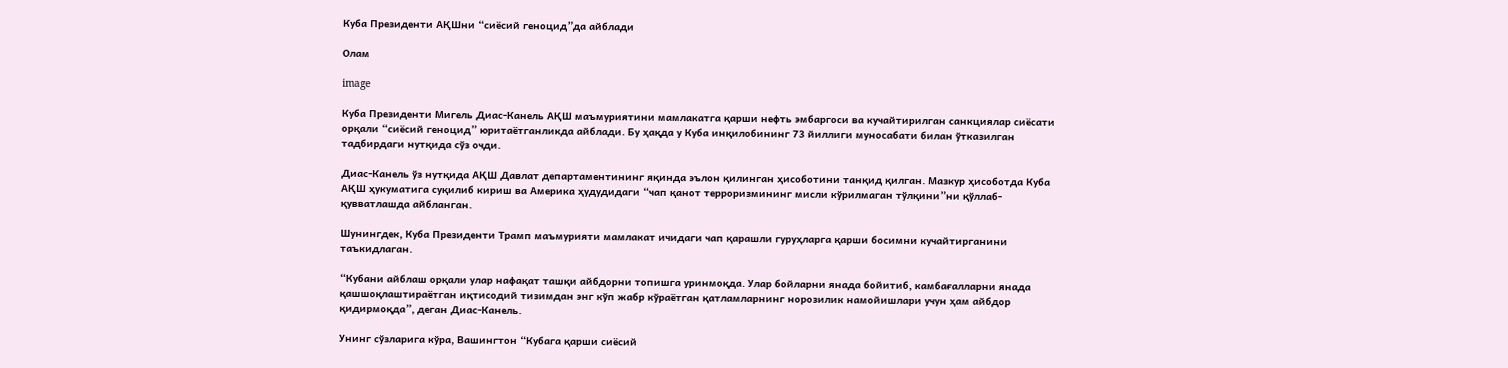Куба Президенти АҚШни “сиёсий геноцид”да айблади

Олам

image

Куба Президенти Мигель Диас-Канель АҚШ маъмуриятини мамлакатга қарши нефть эмбаргоси ва кучайтирилган санкциялар сиёсати орқали “сиёсий геноцид” юритаётганликда айблади. Бу ҳақда у Куба инқилобининг 73 йиллиги муносабати билан ўтказилган тадбирдаги нутқида сўз очди.

Диас-Канель ўз нутқида АҚШ Давлат департаментининг яқинда эълон қилинган ҳисоботини танқид қилган. Мазкур ҳисоботда Куба АҚШ ҳукуматига суқилиб кириш ва Америка ҳудудидаги “чап қанот терроризмининг мисли кўрилмаган тўлқини”ни қўллаб-қувватлашда айбланган.

Шунингдек, Куба Президенти Трамп маъмурияти мамлакат ичидаги чап қарашли гуруҳларга қарши босимни кучайтирганини таъкидлаган.

“Кубани айблаш орқали улар нафақат ташқи айбдорни топишга уринмоқда. Улар бойларни янада бойитиб, камбағалларни янада қашшоқлаштираётган иқтисодий тизимдан энг кўп жабр кўраётган қатламларнинг норозилик намойишлари учун ҳам айбдор қидирмоқда”, деган Диас-Канель.

Унинг сўзларига кўра, Вашингтон “Кубага қарши сиёсий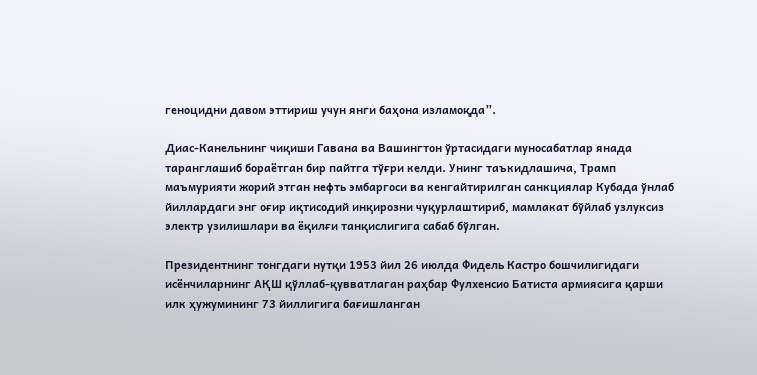геноцидни давом эттириш учун янги баҳона изламоқда”.

Диас-Канельнинг чиқиши Гавана ва Вашингтон ўртасидаги муносабатлар янада таранглашиб бораётган бир пайтга тўғри келди. Унинг таъкидлашича, Трамп маъмурияти жорий этган нефть эмбаргоси ва кенгайтирилган санкциялар Кубада ўнлаб йиллардаги энг оғир иқтисодий инқирозни чуқурлаштириб, мамлакат бўйлаб узлуксиз электр узилишлари ва ёқилғи танқислигига сабаб бўлган.

Президентнинг тонгдаги нутқи 1953 йил 26 июлда Фидель Кастро бошчилигидаги исёнчиларнинг АҚШ қўллаб-қувватлаган раҳбар Фулхенсио Батиста армиясига қарши илк ҳужумининг 73 йиллигига бағишланган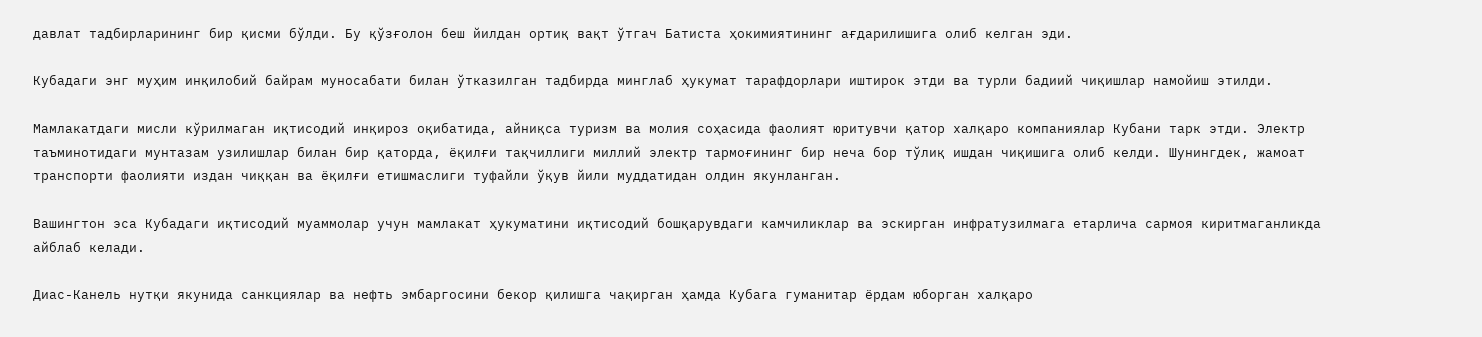давлат тадбирларининг бир қисми бўлди. Бу қўзғолон беш йилдан ортиқ вақт ўтгач Батиста ҳокимиятининг ағдарилишига олиб келган эди.

Кубадаги энг муҳим инқилобий байрам муносабати билан ўтказилган тадбирда минглаб ҳукумат тарафдорлари иштирок этди ва турли бадиий чиқишлар намойиш этилди.

Мамлакатдаги мисли кўрилмаган иқтисодий инқироз оқибатида, айниқса туризм ва молия соҳасида фаолият юритувчи қатор халқаро компаниялар Кубани тарк этди. Электр таъминотидаги мунтазам узилишлар билан бир қаторда, ёқилғи тақчиллиги миллий электр тармоғининг бир неча бор тўлиқ ишдан чиқишига олиб келди. Шунингдек, жамоат транспорти фаолияти издан чиққан ва ёқилғи етишмаслиги туфайли ўқув йили муддатидан олдин якунланган.

Вашингтон эса Кубадаги иқтисодий муаммолар учун мамлакат ҳукуматини иқтисодий бошқарувдаги камчиликлар ва эскирган инфратузилмага етарлича сармоя киритмаганликда айблаб келади.

Диас-Канель нутқи якунида санкциялар ва нефть эмбаргосини бекор қилишга чақирган ҳамда Кубага гуманитар ёрдам юборган халқаро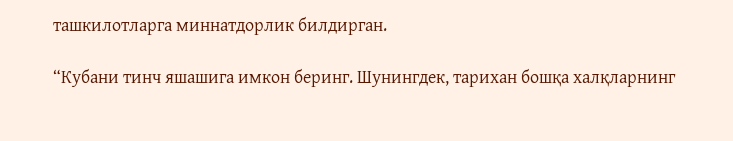ташкилотларга миннатдорлик билдирган.

“Кубани тинч яшашига имкон беринг. Шунингдек, тарихан бошқа халқларнинг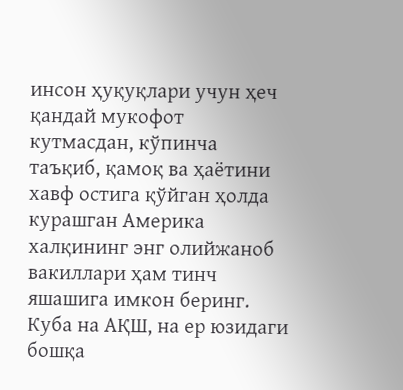инсон ҳуқуқлари учун ҳеч қандай мукофот кутмасдан, кўпинча таъқиб, қамоқ ва ҳаётини хавф остига қўйган ҳолда курашган Америка халқининг энг олийжаноб вакиллари ҳам тинч яшашига имкон беринг. Куба на АҚШ, на ер юзидаги бошқа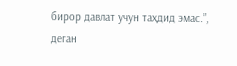бирор давлат учун таҳдид эмас.”, деган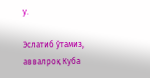у.

Эслатиб ўтамиз, аввалроқ Куба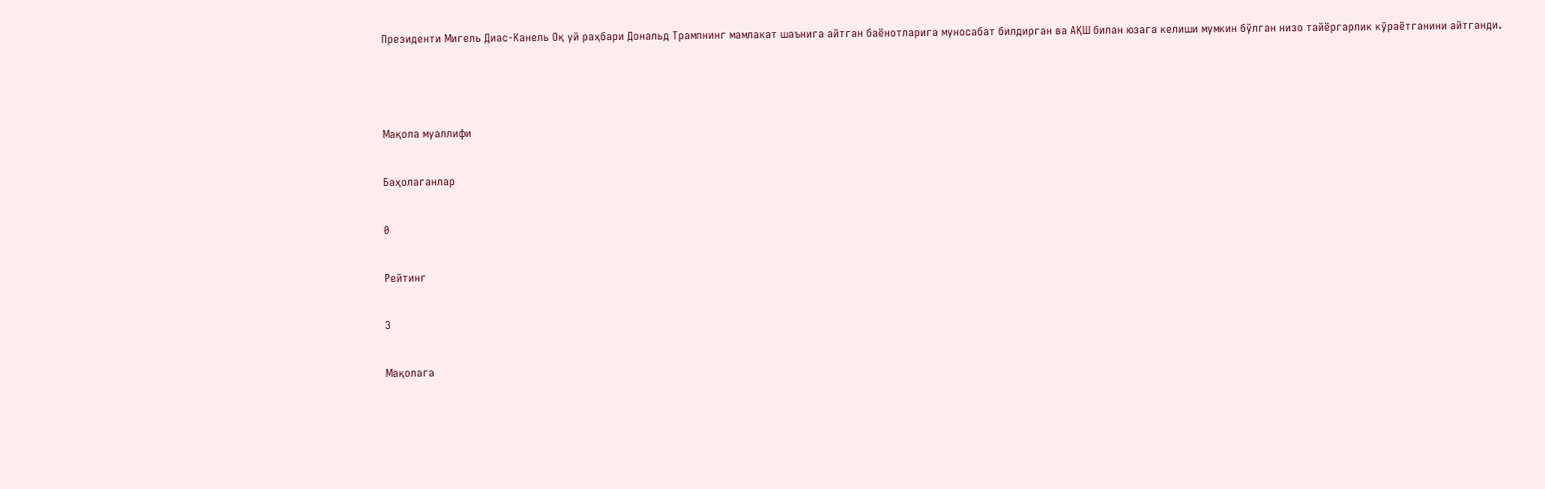Президенти Мигель Диас-Канель Оқ уй раҳбари Дональд Трампнинг мамлакат шаънига айтган баёнотларига муносабат билдирган ва АҚШ билан юзага келиши мумкин бўлган низо тайёргарлик кўраётганини айтганди.



Мақола муаллифи

Баҳолаганлар

0

Рейтинг

3

Мақолага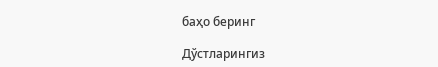баҳо беринг

Дўстларингиз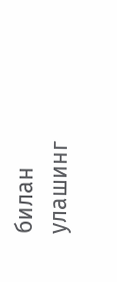билан улашинг